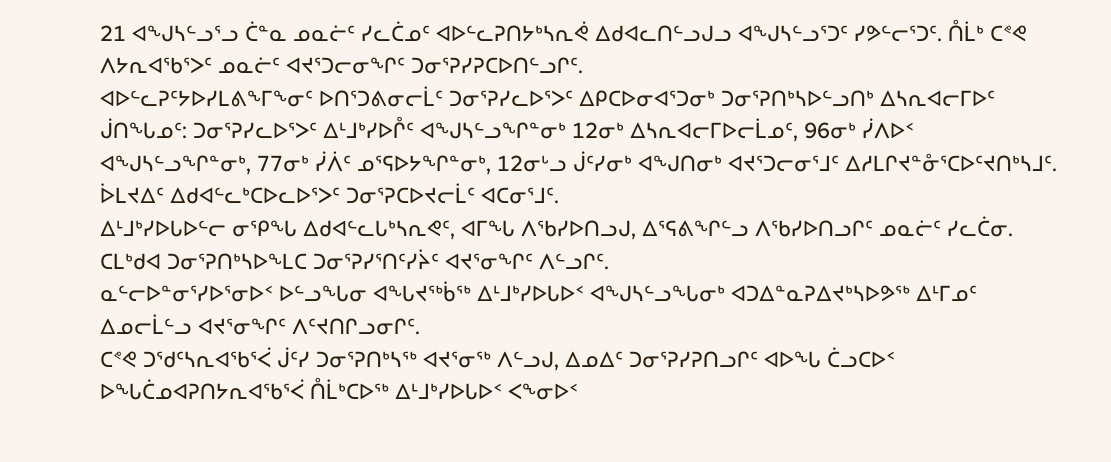21 ᐊᖑᓴᓪᓗᕐᓗ ᑖᓐᓇ ᓄᓇᓖᑦ ᓯᓚᑖᓄᑦ ᐊᐅᓪᓚᕈᑎᔭᒃᓴᕆᕚ ᐃᑯᐊᓚᑎᓪᓗᒍᓗ ᐊᖑᓴᓪᓗᕐᑐᑦ ᓯᕗᓪᓕᕐᑐᑦ. ᑍᒫᒃ ᑕᕝᕙ ᐱᔭᕆᐊᖃᕐᐳᑦ ᓄᓇᓖᑦ ᐊᔪᕐᑐᓕᓂᖏᑦ ᑐᓂᕐᕈᓯᕈᑕᐅᑎᓪᓗᒋᑦ.
ᐊᐅᓪᓚᕈᑦᔭᐅᓯᒪᕕᖕᒥᖕᓂᑦ ᐅᑎᕐᑐᕕᓂᓕᒫᑦ ᑐᓂᕐᕈᓯᓚᐅᕐᐳᑦ ᐃᑭᑕᐅᓂᐊᕐᑐᓂᒃ ᑐᓂᕐᕈᑎᒃᓴᐅᓪᓗᑎᒃ ᐃᓴᕆᐊᓕᒥᐅᑦ ᒎᑎᖓᓄᑦ: ᑐᓂᕐᕈᓯᓚᐅᕐᐳᑦ ᐃᒻᒧᒃᓯᐅᒊᑦ ᐊᖑᓴᓪᓗᖏᓐᓂᒃ 12ᓂᒃ ᐃᓴᕆᐊᓕᒥᐅᓕᒫᓄᑦ, 96ᓂᒃ ᓰᐱᐅᑉ ᐊᖑᓴᓪᓗᖏᓐᓂᒃ, 77ᓂᒃ ᓰᐲᑦ ᓄᕐᕋᐅᔭᖏᓐᓂᒃ, 12ᓂᒡᓗ ᒎᑦᓯᓂᒃ ᐊᖑᑎᓂᒃ ᐊᔪᕐᑐᓕᓂᕐᒧᑦ ᐃᓱᒪᒋᔪᓐᓁᕐᑕᐅᑦᔪᑎᒃᓴᒧᑦ. ᐆᒪᔪᐃᑦ ᐃᑯᐊᓪᓚᒃᑕᐅᓚᐅᕐᐳᑦ ᑐᓂᕐᕈᑕᐅᔪᓕᒫᑦ ᐊᑕᓂᕐᒧᑦ.
ᐃᒻᒧᒃᓯᐅᒐᐅᓪᓕ ᓂᕿᖓ ᐃᑯᐊᓪᓚᒐᒃᓴᕆᕙᑦ, ᐊᒥᖓ ᐱᖃᓯᐅᑎᓗᒍ, ᐃᕐᕋᕕᖏᓪᓗ ᐱᖃᓯᐅᑎᓗᒋᑦ ᓄᓇᓖᑦ ᓯᓚᑖᓂ. ᑕᒪᒃᑯᐊ ᑐᓂᕐᕈᑎᒃᓴᐅᖕᒪᑕ ᑐᓂᕐᕈᓯᕐᑎᑦᓯᔩᑦ ᐊᔪᕐᓂᖏᑦ ᐱᓪᓗᒋᑦ.
ᓇᓪᓕᐅᓐᓂᕐᓯᐅᕐᓂᐅᑉ ᐅᓪᓗᖓᓂ ᐊᖓᔪᖅᑳᖅ ᐃᒻᒧᒃᓯᐅᒐᐅᑉ ᐊᖑᓴᓪᓗᖓᓂᒃ ᐊᑐᐃᓐᓇᕈᐃᔪᒃᓴᐅᕗᖅ ᐃᒻᒥᓄᑦ ᐃᓄᓕᒫᓪᓗ ᐊᔪᕐᓂᖏᑦ ᐱᑦᔪᑎᒋᓗᓂᒋᑦ.
ᑕᕝᕙ ᑐᖁᑦᓴᕆᐊᖃᕐᐹ ᒎᑦᓯ ᑐᓂᕐᕈᑎᒃᓴᖅ ᐊᔪᕐᓂᖅ ᐱᓪᓗᒍ, ᐃᓄᐃᑦ ᑐᓂᕐᕈᓯᕈᑎᓗᒋᑦ ᐊᐅᖓ ᑖᓗᑕᐅᑉ ᐅᖓᑖᓄᐊᕈᑎᔭᕆᐊᖃᕐᐹ ᑍᒫᒃᑕᐅᖅ ᐃᒻᒧᒃᓯᐅᒐᐅᑉ ᐸᖕᓂᐅᑉ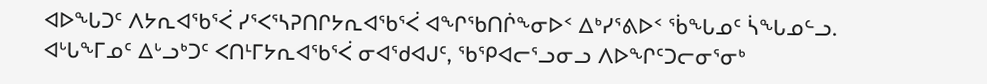ᐊᐅᖓᑐᑦ ᐱᔭᕆᐊᖃᕐᐹ ᓯᕐᐸᕐᓴᕈᑎᒋᔭᕆᐊᖃᕐᐹ ᐊᖏᖃᑎᒌᖕᓂᐅᑉ ᐃᒃᓯᕐᕕᐅᑉ ᖄᖓᓄᑦ ᓵᖓᓄᓪᓗ.
ᐊᒡᒐᖕᒥᓄᑦ ᐃᒡᓗᒃᑐᑦ ᐸᑎᒻᒥᔭᕆᐊᖃᕐᐹ ᓂᐊᖁᐊᒍᑦ, ᖃᕿᐊᓕᕐᓗᓂᓗ ᐱᐅᖏᑦᑐᓕᓂᕐᓂᒃ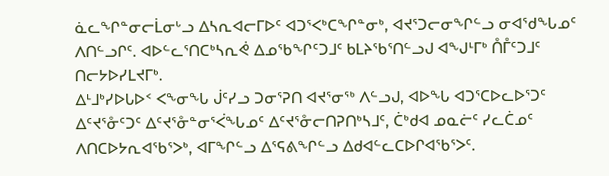ᓈᓚᖏᓐᓂᓕᒫᓂᒡᓗ ᐃᓴᕆᐊᓕᒥᐅᑦ ᐊᑐᕐᐸᒃᑕᖏᓐᓂᒃ, ᐊᔪᕐᑐᓕᓂᖏᓪᓗ ᓂᐊᖁᖓᓄᑦ ᐱᑎᓪᓗᒋᑦ. ᐊᐅᓪᓚᕐᑎᑕᒃᓴᕆᕚ ᐃᓄᖃᖏᑦᑐᒧᑦ ᑲᒪᔨᖃᕐᑎᓪᓗᒍ ᐊᖑᒻᒥᒃ ᑍᒤᑦᑐᒧᑦ ᑎᓕᔭᐅᓯᒪᔪᒥᒃ.
ᐃᒻᒧᒃᓯᐅᒐᐅᑉ ᐸᖕᓂᖓ ᒎᑦᓯᓗ ᑐᓂᕐᕈᑎ ᐊᔪᕐᓂᖅ ᐱᓪᓗᒍ, ᐊᐅᖓ ᐊᑐᕐᑕᐅᓚᐅᕐᑐᑦ ᐃᑦᔪᕐᓁᑦᑐᑦ ᐃᑦᔪᕐᓁᓐᓂᕐᐹᖓᓄᑦ ᐃᑦᔪᕐᓁᓕᑎᕈᑎᒃᓴᒧᑦ, ᑖᒃᑯᐊ ᓄᓇᓖᑦ ᓯᓚᑖᓄᑦ ᐱᑎᑕᐅᔭᕆᐊᖃᕐᐳᒃ, ᐊᒥᖏᓪᓗ ᐃᕐᕋᕕᖏᓪᓗ ᐃᑯᐊᓪᓚᑕᐅᒋᐊᖃᕐᐳᑦ.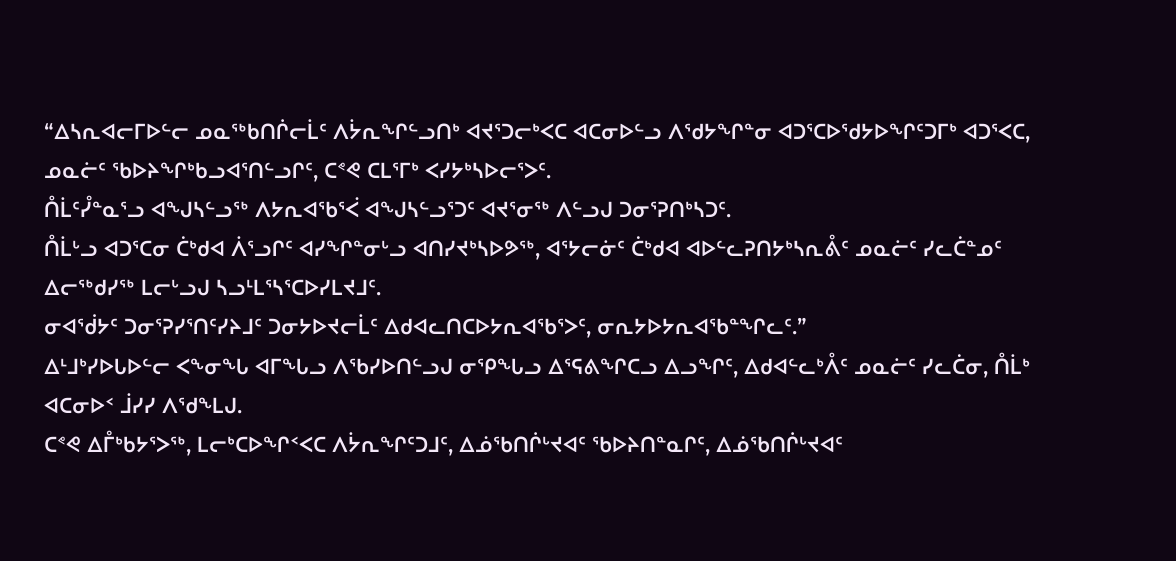“ᐃᓴᕆᐊᓕᒥᐅᓪᓕ ᓄᓇᖅᑲᑎᒌᓕᒫᑦ ᐱᔮᕆᖏᓪᓗᑎᒃ ᐊᔪᕐᑐᓕᒃᐸᑕ ᐊᑕᓂᐅᓪᓗ ᐱᖁᔭᖏᓐᓂ ᐊᑐᕐᑕᐅᖁᔭᐅᖏᑦᑐᒥᒃ ᐊᑐᕐᐸᑕ, ᓄᓇᓖᑦ ᖃᐅᔨᖏᒃᑲᓗᐊᕐᑎᓪᓗᒋᑦ, ᑕᕝᕙ ᑕᒪᕐᒥᒃ ᐸᓯᔭᒃᓴᐅᓕᕐᐳᑦ.
ᑍᒫᑦᓮᓐᓇᕐᓗ ᐊᖑᓴᓪᓗᖅ ᐱᔭᕆᐊᖃᕐᐹ ᐊᖑᓴᓪᓗᕐᑐᑦ ᐊᔪᕐᓂᖅ ᐱᓪᓗᒍ ᑐᓂᕐᕈᑎᒃᓴᑐᑦ.
ᑍᒫᒡᓗ ᐊᑐᕐᑕᓂ ᑖᒃᑯᐊ ᐲᕐᓗᒋᑦ ᐊᓯᖏᓐᓂᒡᓗ ᐊᑎᓯᔪᒃᓴᐅᕗᖅ, ᐊᕐᔭᓕᓃᑦ ᑖᒃᑯᐊ ᐊᐅᓪᓚᕈᑎᔭᒃᓴᕆᕔᑦ ᓄᓇᓖᑦ ᓯᓚᑖᓐᓄᑦ ᐃᓕᖅᑯᓯᖅ ᒪᓕᒡᓗᒍ ᓴᓗᒻᒪᕐᓴᕐᑕᐅᓯᒪᔪᒧᑦ.
ᓂᐊᖂᔭᑦ ᑐᓂᕐᕈᓯᕐᑎᑦᓯᔨᒧᑦ ᑐᓂᔭᐅᔪᓕᒫᑦ ᐃᑯᐊᓚᑎᑕᐅᔭᕆᐊᖃᕐᐳᑦ, ᓂᕆᔭᐅᔭᕆᐊᖃᓐᖏᓚᑦ.”
ᐃᒻᒧᒃᓯᐅᒐᐅᓪᓕ ᐸᖕᓂᖓ ᐊᒥᖓᓗ ᐱᖃᓯᐅᑎᓪᓗᒍ ᓂᕿᖓᓗ ᐃᕐᕋᕕᖏᑕᓗ ᐃᓗᖏᑦ, ᐃᑯᐊᓪᓚᒃᐰᑦ ᓄᓇᓖᑦ ᓯᓚᑖᓂ, ᑍᒫᒃ ᐊᑕᓂᐅᑉ ᒨᓯᓯ ᐱᖁᖕᒪᒍ.
ᑕᕝᕙ ᐃᒤᒃᑲᔭᕐᐳᖅ, ᒪᓕᒃᑕᐅᖏᑉᐸᑕ ᐱᔮᕆᖏᑦᑐᒧᑦ, ᐃᓅᖃᑎᒌᒡᔪᐊᑦ ᖃᐅᔨᑎᓐᓇᒋᑦ, ᐃᓅᖃᑎᒌᒡᔪᐊᑦ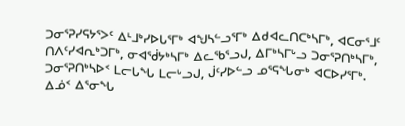ᑐᓂᕐᕈᓯᕋᔭᕐᐳᑦ ᐃᒻᒧᒃᓯᐅᒐᕐᒥᒃ ᐊᖑᓴᓪᓗᕐᒥᒃ ᐃᑯᐊᓚᑎᑕᒃᓴᒥᒃ, ᐊᑕᓂᕐᒧᑦ ᑎᐱᑦᓯᐊᕆᒃᑐᒥᒃ, ᓂᐊᖂᔭᒃᓴᒥᒃ ᐃᓚᖃᕐᓗᒍ, ᐃᒥᒃᓴᒥᒡᓗ ᑐᓂᕐᕈᑎᒃᓴᒥᒃ, ᑐᓂᕐᕈᑎᒃᓴᐅᑉ ᒪᓕᒐᖓ ᒪᓕᒡᓗᒍ, ᒎᑦᓯᐅᓪᓗ ᓄᕐᕋᖓᓂᒃ ᐊᑕᐅᓯᕐᒥᒃ.
ᐃᓅᑉ ᐃᕐᓂᖓ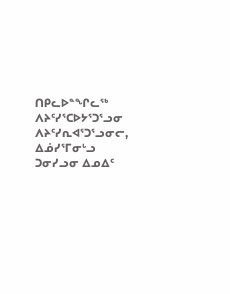ᑎᑭᓚᐅᓐᖏᓚᖅ ᐱᔨᑦᓯᕐᑕᐅᔭᕐᑐᕐᓗᓂ ᐱᔨᑦᓯᕆᐊᕐᑐᕐᓗᓂᓕ, ᐃᓅᓯᕐᒥᓂᒡᓗ ᑐᓂᓯᓗᓂ ᐃᓄᐃᑦ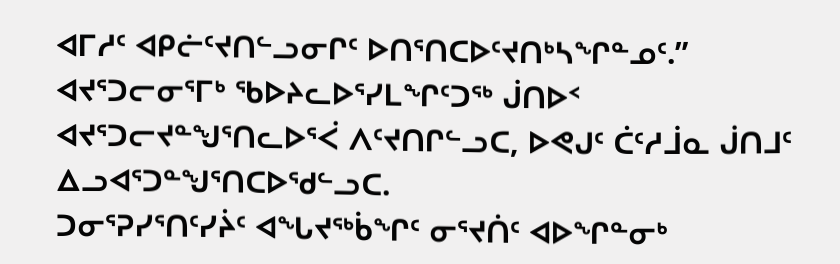ᐊᒥᓱᑦ ᐊᑭᓖᑦᔪᑎᓪᓗᓂᒋᑦ ᐅᑎᕐᑎᑕᐅᑦᔪᑎᒃᓴᖏᓐᓄᑦ.”
ᐊᔪᕐᑐᓕᓂᕐᒥᒃ ᖃᐅᔨᓚᐅᕐᓯᒪᖏᑦᑐᖅ ᒎᑎᐅᑉ ᐊᔪᕐᑐᓕᔪᓐᖑᕐᑎᓚᐅᕐᐹ ᐱᑦᔪᑎᒋᓪᓗᑕ, ᐅᕙᒍᑦ ᑖᑦᓱᒨᓇ ᒎᑎᒧᑦ ᐃᓗᐊᕐᑐᓐᖑᕐᑎᑕᐅᖁᓪᓗᑕ.
ᑐᓂᕐᕈᓯᕐᑎᑦᓯᔩᑦ ᐊᖓᔪᖅᑳᖏᑦ ᓂᕐᔪᑏᑦ ᐊᐅᖏᓐᓂᒃ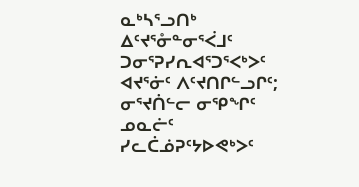ᓇᒃᓴᕐᓗᑎᒃ ᐃᑦᔪᕐᓁᓐᓂᕐᐹᒧᑦ ᑐᓂᕐᕈᓯᕆᐊᕐᑐᕐᐸᒃᐳᑦ ᐊᔪᕐᓃᑦ ᐱᑦᔪᑎᒋᓪᓗᒋᑦ; ᓂᕐᔪᑏᓪᓕ ᓂᕿᖏᑦ ᓄᓇᓖᑦ ᓯᓚᑖᓅᕈᑦᔭᐅᕙᒃᐳᑦ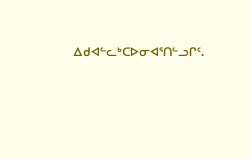ᐃᑯᐊᓪᓚᒃᑕᐅᓂᐊᕐᑎᓪᓗᒋᑦ.